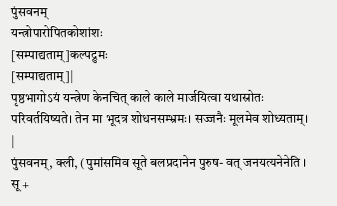पुंसवनम्
यन्त्रोपारोपितकोशांशः
[सम्पाद्यताम्]कल्पद्रुमः
[सम्पाद्यताम्]|
पृष्ठभागोऽयं यन्त्रेण केनचित् काले काले मार्जयित्वा यथास्रोतः परिवर्तयिष्यते। तेन मा भूदत्र शोधनसम्भ्रमः। सज्जनैः मूलमेव शोध्यताम्। |
पुंसवनम्, क्ली, (पुमांसमिव सूते बलप्रदानेन पुरुष- वत् जनयत्यनेनेति । सू +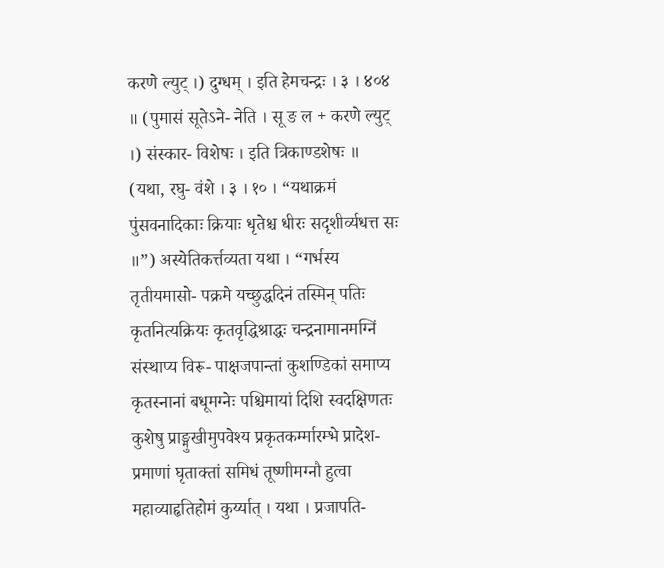करणे ल्युट् ।) दुग्धम् । इति हेमचन्द्रः । ३ । ४०४ ॥ (पुमासं सूतेऽने- नेति । सू ङ ल + करणे ल्युट् ।) संस्कार- विशेषः । इति त्रिकाण्डशेषः ॥ (यथा, रघु- वंशे । ३ । १० । “यथाक्रमं पुंसवनादिकाः क्रियाः धृतेश्च धीरः सदृशीर्व्यधत्त सः ॥”) अस्येतिकर्त्तव्यता यथा । “गर्भस्य तृतीयमासो- पक्रमे यच्छुद्धदिनं तस्मिन् पतिः कृतनित्यक्रियः कृतवृद्धिश्राद्धः चन्द्रनामानमग्निं संस्थाप्य विरू- पाक्षजपान्तां कुशण्डिकां समाप्य कृतस्नानां बधूमग्नेः पश्चिमायां दिशि स्वदक्षिणतः कुशेषु प्राङ्मुखीमुपवेश्य प्रकृतकर्म्मारम्भे प्रादेश- प्रमाणां घृताक्तां समिधं तूष्णीमग्नौ हुत्वा महाव्याहृतिहोमं कुर्य्यात् । यथा । प्रजापति-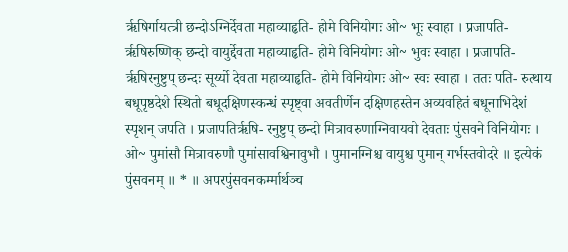रृषिर्गायत्त्री छन्दोऽग्निर्देवता महाव्याहृति- होमे विनियोगः ओ~ भूः स्वाहा । प्रजापति- रृषिरुष्णिक् छन्दो वायुर्द्देवता महाव्याहृति- होमे विनियोगः ओ~ भुवः स्वाहा । प्रजापति- रृषिरनुष्टुप् छन्दः सूर्य्यो देवता महाव्याहृति- होमे विनियोगः ओ~ स्वः स्वाहा । ततः पति- रुत्थाय बधूपृष्ठदेशे स्थितो बधूदक्षिणस्कन्धं स्पृष्ट्वा अवतीर्णेन दक्षिणहस्तेन अव्यवहितं बधूनाभिदेशं स्पृशन् जपति । प्रजापतिरृषि- रनुष्टुप् छन्दो मित्रावरुणाग्निवायवो देवताः पुंसवने विनियोगः । ओ~ पुमांसौ मित्रावरुणौ पुमांसावश्विनावुभौ । पुमानग्निश्च वायुश्च पुमान् गर्भस्तवोदरे ॥ इत्येकं पुंसवनम् ॥ * ॥ अपरपुंसवनकर्म्मार्थञ्च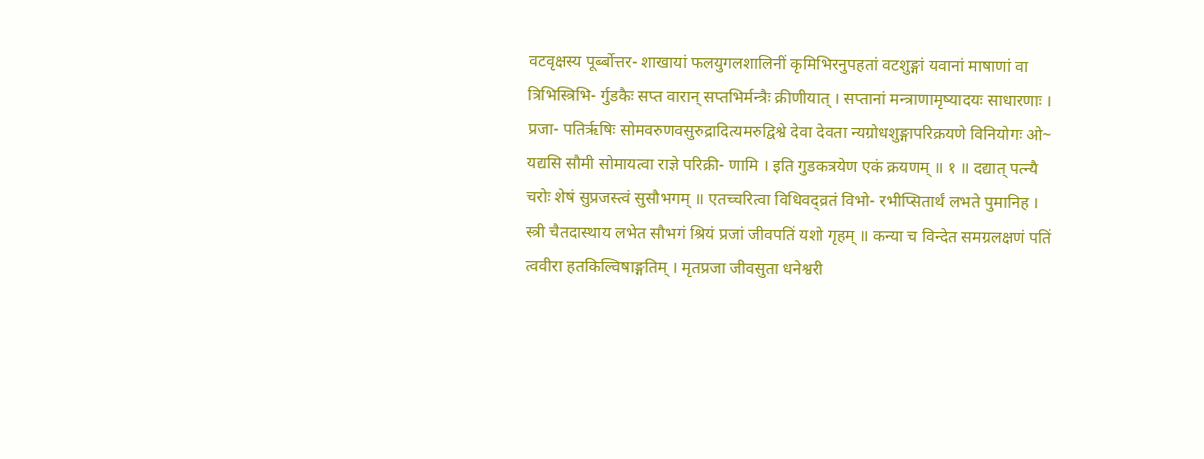वटवृक्षस्य पूर्ब्बोत्तर- शाखायां फलयुगलशालिनीं कृमिभिरनुपहतां वटशुङ्गां यवानां माषाणां वा त्रिभिस्त्रिभि- र्गुडकैः सप्त वारान् सप्तभिर्मन्त्रैः क्रीणीयात् । सप्तानां मन्त्राणामृष्यादयः साधारणाः । प्रजा- पतिरृषिः सोमवरुणवसुरुद्रादित्यमरुद्विश्वे देवा देवता न्यग्रोधशुङ्गापरिक्रयणे विनियोगः ओ~ यद्यसि सौमी सोमायत्वा राज्ञे परिक्री- णामि । इति गुडकत्रयेण एकं क्रयणम् ॥ १ ॥ दद्यात् पत्न्यै चरोः शेषं सुप्रजस्त्वं सुसौभगम् ॥ एतच्चरित्वा विधिवद्व्रतं विभो- रभीप्सितार्थं लभते पुमानिह । स्त्री चैतदास्थाय लभेत सौभगं श्रियं प्रजां जीवपतिं यशो गृहम् ॥ कन्या च विन्देत समग्रलक्षणं पतिं त्ववीरा हतकिल्विषाङ्गतिम् । मृतप्रजा जीवसुता धनेश्वरी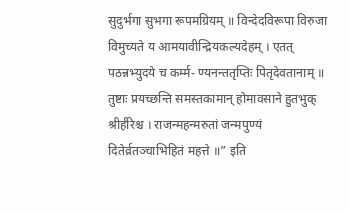सुदुर्भगा सुभगा रूपमग्रियम् ॥ विन्देदविरूपा विरुजा विमुच्यते य आमयावीन्द्रियकल्यदेहम् । एतत् पठन्नभ्युदये च कर्म्म- ण्यनन्ततृप्तिः पितृदेवतानाम् ॥ तुष्टाः प्रयच्छन्ति समस्तकामान् होमावसाने हुतभुक् श्रीर्हरिश्च । राजन्महन्मरुतां जन्मपुण्यं दितेर्व्रतञ्चाभिहितं महत्ते ॥” इति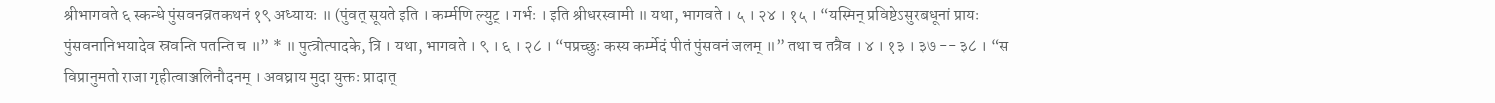श्रीभागवते ६ स्कन्धे पुंसवनव्रतकथनं १९ अध्यायः ॥ (पुंवत् सूयते इति । कर्म्मणि ल्युट् । गर्भः । इति श्रीधरस्वामी ॥ यथा, भागवते । ५ । २४ । १५ । “यस्मिन् प्रविष्टेऽसुरबधूनां प्रायः पुंसवनानिभयादेव स्रवन्ति पतन्ति च ॥” * ॥ पुत्त्रोत्पादके, त्रि । यथा, भागवते । ९ । ६ । २८ । “पप्रच्छुः कस्य कर्म्मेदं पीतं पुंसवनं जलम् ॥” तथा च तत्रैव । ४ । १३ । ३७ -- ३८ । “स विप्रानुमतो राजा गृहीत्वाञ्जलिनौदनम् । अवघ्राय मुदा युक्तः प्रादात्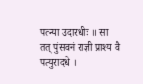पत्न्या उदारधीः ॥ सा तत् पुंसवनं राज्ञी प्राश्य वै पत्युरादधे ।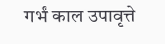गर्भं काल उपावृत्ते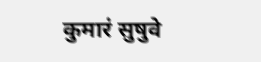कुमारं सुषुवे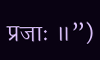प्रजाः ॥”)